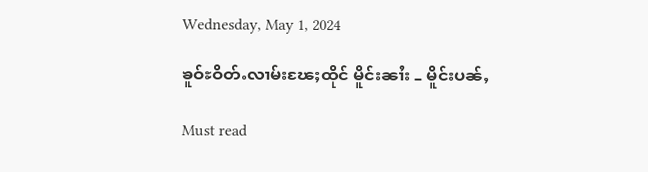Wednesday, May 1, 2024

ၶူဝ်ႊဝိတ်ႉလၢမ်းၽႄႈထိုင် မိူင်းၼၢႆး – မိူင်းပၼ်ႇ

Must read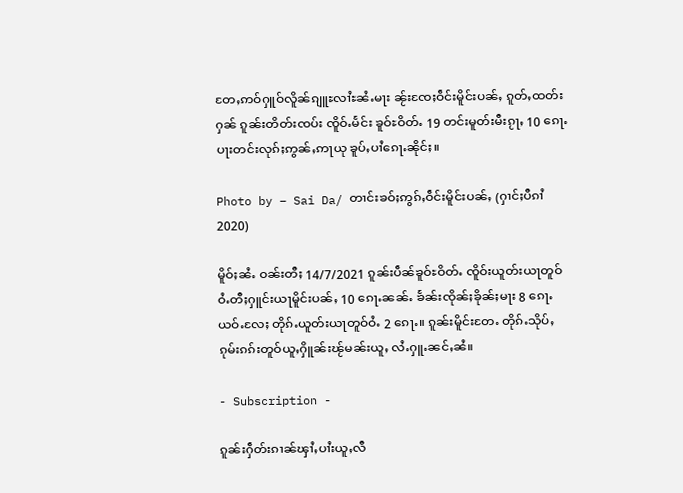တႄႇဢဝ်ႁူဝ်လိူၼ်ၵျူႊလၢႆႊၼႆႉမႃး ၼႂ်းၸႄႈဝဵင်းမိူင်းပၼ်ႇ ၵူတ်ႇထတ်းႁၼ် ၵူၼ်းတိတ်းၸပ်း ၸိူဝ်ႉမႅင်း ၶူဝ်ႊဝိတ်ႉ 19 တင်းမူတ်းမီးၵႂႃႇ 10 ၵေႃႉ  ပႃးတင်းလုၵ်ႈဢွၼ်ႇဢႃယု ၶူပ်ႇပၢႆၵေႃႉၼိုင်ႈ။

Photo by – Sai Da/ တၢင်းၶဝ်ႈဢွၵ်ႇဝဵင်းမိူင်းပၼ်ႇ (ႁၢင်ႈပီၵၢႆ 2020)

မိူဝ်ႈၼႆႉ ဝၼ်းတီႈ 14/7/2021 ၵူၼ်းပဵၼ်ၶူဝ်ႊဝိတ်ႉ ၸိူဝ်းယူတ်းယႃတူဝ်ဝႆႉတီႈႁူင်းယႃမိူင်းပၼ်ႇ 10 ၵေႃႉၼၼ်ႉ ၶႅၼ်းၸိုၼ်ႈၶိုၼ်ႈမႃး 8 ၵေႃႉယဝ်ႉလႄႈ တိုၵ်ႉယူတ်းယႃတူဝ်ဝႆႉ 2 ၵေႃႉ။ ၵူၼ်းမိူင်းတႄႉ တိုၵ်ႉသိုပ်ႇၵုမ်းၵၵ်းတူဝ်ယူႇႁိူၼ်းၽႂ်မၼ်းယူႇ လႆႉႁူႉၼင်ႇၼႆ။

- Subscription -

ၵူၼ်းႁဵတ်းၵၢၼ်ၾၢႆႇပၢႆးယူႇလီ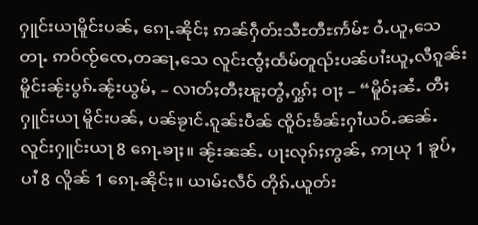ႁူင်းယႃမိူင်းပၼ်ႇ ၵေႃႉၼိုင်ႈ ဢၼ်ႁဵတ်းသီႊတီႊဢႅမ်ႊ ဝႆႉယူႇသေတႃႉ ဢဝ်ၸႂ်ၸေႇတၼႃႇသေ လူင်းၸွႆႈထႅမ်တူၺ်းပၼ်ပၢႆးယူႇလီၵူၼ်းမိူင်းၼႂ်းပွၵ်ႉၼႂ်းယွမ်ႇ – လၢတ်ႈတီႈၽူႈတွႆႇႁွၵ်ႈ ဝႃႈ – “မိူဝ်ႈၼႆႉ တီႈႁူင်းယႃ မိူင်းပၼ်ႇ ပၼ်ၶႂၢင်ႉၵူၼ်းပဵၼ် ၸိူဝ်းၶႅၼ်းႁၢႆယဝ်ႉၼၼ်ႉ လူင်းႁူင်းယႃ 8 ၵေႃႉၶႃႈ။ ၼႂ်းၼၼ်ႉ ပႃးလုၵ်ႈဢွၼ်ႇ ဢႃယု 1 ၶူပ်ႇပၢႆ 8 လိူၼ် 1 ၵေႃႉၼိုင်ႈ။ ယၢမ်းလဵဝ် တိုၵ်ႉယူတ်း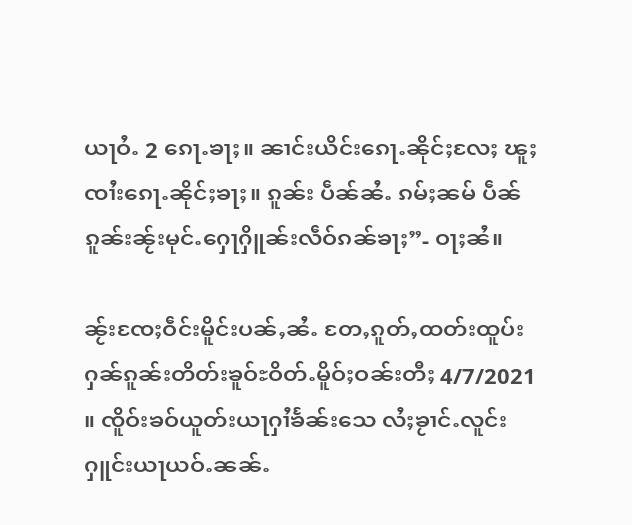ယႃဝႆႉ 2 ၵေႃႉၶႃႈ။ ၼၢင်းယိင်းၵေႃႉၼိုင်ႈလႄႈ ၽူႈၸၢႆးၵေႃႉၼိုင်ႈၶႃႈ။ ၵူၼ်း ပဵၼ်ၼႆႉ ၵမ်ႈၼမ် ပဵၼ်ၵူၼ်းၼႂ်းမုင်ႉႁေႃႁိူၼ်းလဵဝ်ၵၼ်ၶႃႈ”- ဝႃႈၼႆ။

ၼႂ်းၸႄႈဝဵင်းမိူင်းပၼ်ႇၼႆႉ တႄႇၵူတ်ႇထတ်းထူပ်းႁၼ်ၵူၼ်းတိတ်းၶူဝ်ႊဝိတ်ႉမိူဝ်ႈဝၼ်းတီႈ 4/7/2021    ။ ၸိူဝ်းၶဝ်ယူတ်းယႃႁၢႆၶႅၼ်းသေ လႆႈၶႂၢင်ႉလူင်းႁူင်းယႃယဝ်ႉၼၼ်ႉ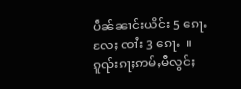ပဵၼ်ၼၢင်းယိင်း 5 ၵေႃႉလႄႈ ၸၢႆး 3 ၵေႃႉ  ။ ၵူၺ်းၵႃႈဢမ်ႇမီလွင်ႈ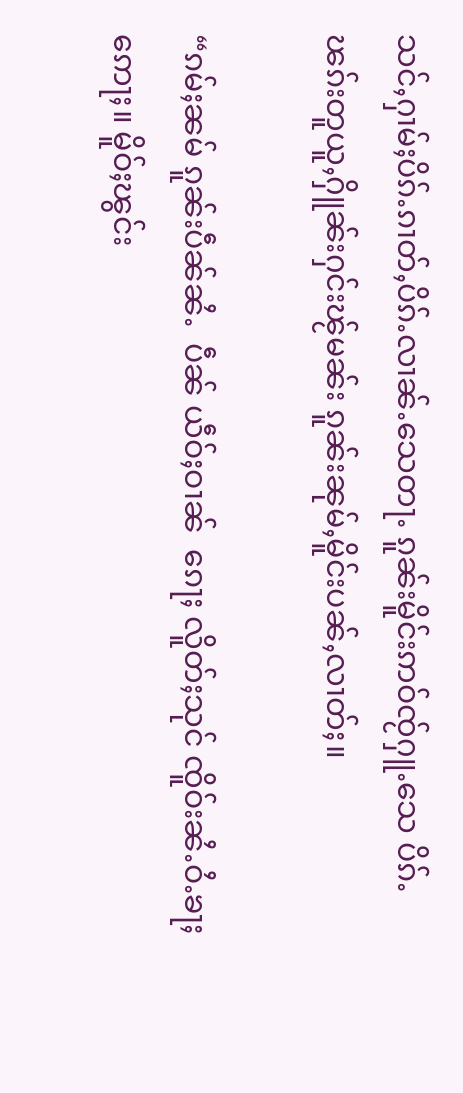သင်ႇႁၢမ်ႈပိၵ်ႉၵၢတ်ႇပိၵ်ႉလၢၼ်ႉသေတႃႉ ၵူၼ်းမိူင်းဢဝ်ၸႂ်ႁူႉသေ ပိၵ်ႉၽၵ်းတူယူႇႁိူၼ်းႁင်းၽႂ်မၼ်း ၵူၼ်းၼုမ်ႇမိူင်းပၼ်ႇလၢတ်ႈ။

“ၵမ်ႈၼမ် ၵူၼ်းပဵၼ်ၼႆႉ  ပဵၼ် ယဵဝ်ႈဝၢၼ်  ၵေႃႈ လိူတ်ႈသုင် ၸိူဝ်းၼႆႉဝႆႉၶႃႈဢေႃႈ။ မိူဝ်ႈၽွင်း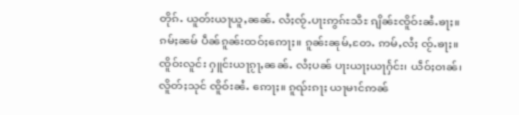တိုၵ်ႉ ယူတ်းယႃယူႇၼၼ်ႉ လႆႈၸႂ်ႉပႃးဢွၵ်ႊသီႊ ၵျိၼ်ႊၸိူဝ်းၼႆႉၶႃႈ။  ၵမ်ႈၼမ် ပဵၼ်ၵူၼ်းထဝ်ႈဢေႃႈ။ ၵူၼ်းၼုမ်ႇတႄႉ ဢမ်ႇလႆႈ ၸႂ်ႉၶႃႈ။   ၸိူဝ်းလူင်း ႁူင်းယႃၵႂႃႇၼၼ်ႉ လႆႈပၼ် ပႃးယႃႈယႃႁႅင်း၊ ယဵဝ်ႈဝၢၼ်၊ လိူတ်ႈသုင် ၸိူဝ်းၼႆႉ ဢေႃႈ။ ၵူၺ်းၵႃႈ ယႃမၢင်ဢၼ်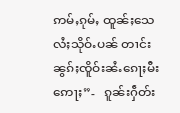ဢမ်ႇၵုမ်ႇ ထူၼ်ႈသေ လႆႈသိုဝ်ႉပၼ် တၢင်းၼွၵ်ႈၸိူဝ်းၼႆႉၵေႃႈမီးဢေႃႈ”-   ၵူၼ်းႁဵတ်း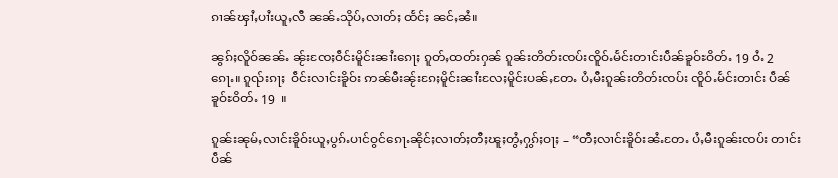ၵၢၼ်ၾၢႆႇပၢႆးယူႇလီ ၼၼ်ႉသိုပ်ႇလၢတ်ႈ ထႅင်ႈ ၼင်ႇၼႆ။

ၼွၵ်ႈလိူဝ်ၼၼ်ႉ ၼႂ်းၸႄႈဝဵင်းမိူင်းၼၢႆးၵေႃႈ ၵူတ်ႇထတ်းႁၼ် ၵူၼ်းတိတ်းၸပ်းၸိူဝ်ႉမႅင်းတၢင်းပဵၼ်ၶူဝ်ႊဝိတ်ႉ 19 ဝႆႉ 2 ၵေႃႉ။ ၵူၺ်းၵႃႈ  ဝဵင်းလၢင်းၶိူဝ်း ဢၼ်မီးၼႂ်းၵႄႈမိူင်းၼၢႆးလႄႈမိူင်းပၼ်ႇတႄႉ ပႆႇမီးၵူၼ်းတိတ်းၸပ်း ၸိူဝ်ႉမႅင်းတၢင်း ပဵၼ် ၶူဝ်ႊဝိတ်ႉ 19  ။

ၵူၼ်းၼုမ်ႇလၢင်းၶိူဝ်းယူႇပွၵ်ႉပၢင်ဝွင်ၵေႃႉၼိုင်ႈလၢတ်ႈတီႈၽူႈတွႆႇႁွၵ်ႈဝႃႈ – “တီႈလၢင်းၶိူဝ်းၼႆႉတႄႉ ပႆႇမီးၵူၼ်းၸပ်း တၢင်းပဵၼ်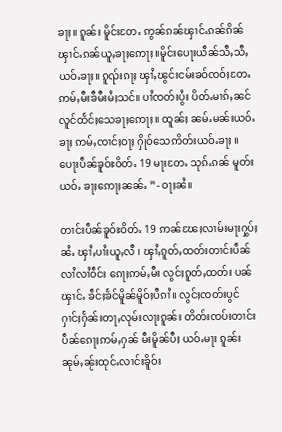ၶႃႈ။ ၵူၼ်း မိူင်းတႄႉ ဢွၼ်ၵၼ်ၾၢင်ႉၵၼ်ၵိၼ် ၾၢင်ႉၵၼ်ယူႇၶႃႈဢေႃႈ။မိူင်းပေႃးယဵၼ်သီႇသီႇယဝ်ႉၶႃႈ။ ၵူၺ်းၵႃႈ ၾၢႆႇၽွင်းငမ်းၶဝ်ၸဝ်ႈတႄႉ ဢမ်ႇမီးၶီမီးမႆႈသင်။ ပၢႆၸတ်းပွႆး ပိတ်ႉမၢၵ်ႇၼင်လူင်ထႅင်ႈသေၶႃႈဢေႃႈ။ ထူၼ်ႈ ၼမ်ႉမၼ်းယဝ်ႉၶႃႈ ဢမ်ႇၸၢင်ႈဝႃႈ ႁိုဝ်သေဢိတ်းယဝ်ႉၶႃႈ ။ ပေႃးပဵၼ်ၶူဝ်ႊဝိတ်ႉ 19 မႃးတႄႉ သုၵ်ႉၵၼ် မူတ်းယဝ်ႉ ၶႃႈဢေႃႈၼၼ်ႉ ”- ဝႃႈၼႆ။

တၢင်းပဵၼ်ၶူဝ်ႊဝိတ်ႉ 19 ဢၼ်ၽႄႈလၢမ်းမႃးႁွပ်ႈၼႆႉ ၾၢႆႇပၢႆးယူႇလီ ၊ ၾၢႆႇၵူတ်ႇထတ်းတၢင်းပဵၼ် လၢႆလၢႆဝဵင်း ၵေႃႈဢမ်ႇမီး လွင်ႈၵူတ်ႇထတ်း ပၼ်ၾၢင်ႉ ၶဵင်ႈၶႅင်မိူၼ်မိူဝ်ႈပီၵၢႆ။ လွင်ႈၸတ်းပွင်ႁၢင်ႈႁႅၼ်းတႃႇလုမ်းလႃးၵူၼ်း တိတ်းၸပ်းတၢင်းပဵၼ်ၵေႃႈဢမ်ႇႁၼ် မီးမိူၼ်ပီႈ ယဝ်ႉမႃး ၵူၼ်းၼုမ်ႇၼႂ်းထုင်ႉလၢင်းၶိူဝ်း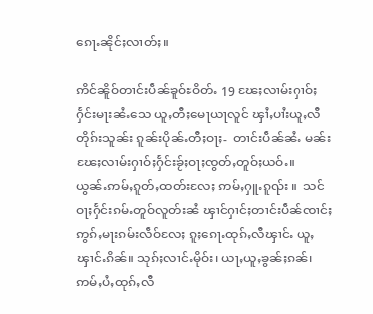ၵေႃႉၼိုင်ႈလၢတ်ႈ။

ဢိင်ၼိူဝ်တၢင်းပဵၼ်ၶူဝ်ႊဝိတ်ႉ 19 ၽႄႈလၢမ်းႁၢဝ်ႈႁႅင်းမႃးၼႆႉသေ ယူႇတီႈမေႃယႃလူင် ၾၢႆႇပၢႆးယူႇလီတိုၵ်းသူၼ်း ၵူၼ်းပိုၼ်ႉတီႈဝႃႈ-  တၢင်းပဵၼ်ၼႆႉ မၼ်းၽႄႈလၢမ်းႁၢဝ်ႈႁႅင်းၶႂ်ႈဝႃႈၸွတ်ႇတူဝ်ႈယဝ်ႉ။   ယွၼ်ႉဢမ်ႇၵူတ်ႇထတ်းလႄႈ ဢမ်ႇႁူႉၵူၺ်း ။  သင်ဝႃႈႁႅင်းၵမ်ႉတူဝ်လူတ်းၼႆ ၾၢင်ႁၢင်ႈတၢင်းပဵၼ်ၸၢင်ႈဢွၵ်ႇမႃးၵမ်းလဵဝ်လႄႈ ၵူႈၵေႃႉထုၵ်ႇလီၾၢင်ႉ ယူႇၾၢင်ႉၵိၼ်။ သုၵ်ႈလၢင်ႉမိုဝ်း၊ ယႃႇယူႇၶွၼ်ႈၵၼ်၊ ဢမ်ႇပႆႇထုၵ်ႇလီ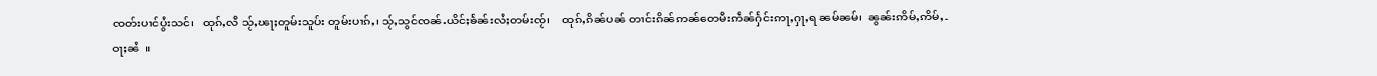ၸတ်းပၢင်ပွႆးသင်၊   ထုၵ်ႇလီ သႂ်ႇၽႃႈတူမ်းသူပ်း တူမ်းပၢၵ်ႇ၊ သႂ်ႇသွင်ၸၼ်ႉယိင်ႈၶႅၼ်းလႆႈတမ်းၸႂ်၊    ထုၵ်ႇၵိၼ်ပၼ် တၢင်းၵိၼ်ဢၼ်တေမီးဢဵၼ်ႁႅင်းဢႃႇႁႃႇရ ၼမ်ၼမ်၊  ၼွၼ်းဢိမ်ႇဢိမ်ႇ- ဝႃႈၼႆ  ။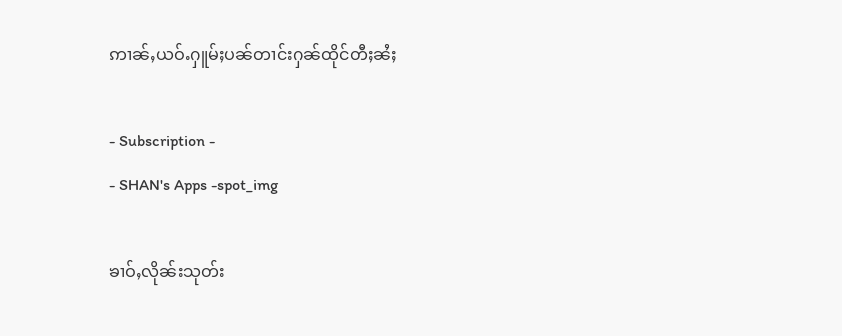ဢၢၼ်ႇယဝ်ႉႁူမ်ႈပၼ်တၢင်းႁၼ်ထိုင်တီႈၼႆႈ

- Subscription -
- SHAN's Apps -spot_img

ၶၢဝ်ႇလိုၼ်းသုတ်း